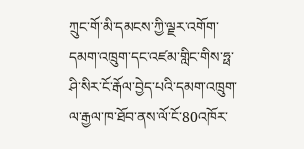ཀྲུང་གོ་མི་དམངས་ཀྱི་ལྗར་འགོག་དམག་འཁྲུག་དང་འཛམ་གླིང་གིས་ཧྥ་ཤི་སིར་ངོ་རྒོལ་བྱེད་པའི་དམག་འཁྲུག་ལ་རྒྱལ་ཁ་ཐོབ་ནས་ལོ་ངོ་80འཁོར་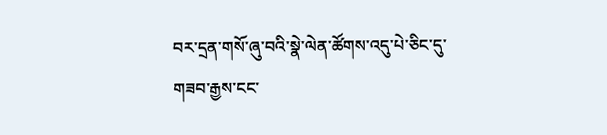བར་དྲན་གསོ་ཞུ་བའི་སྣེ་ལེན་ཚོགས་འདུ་པེ་ཅིང་དུ་གཟབ་རྒྱས་ངང་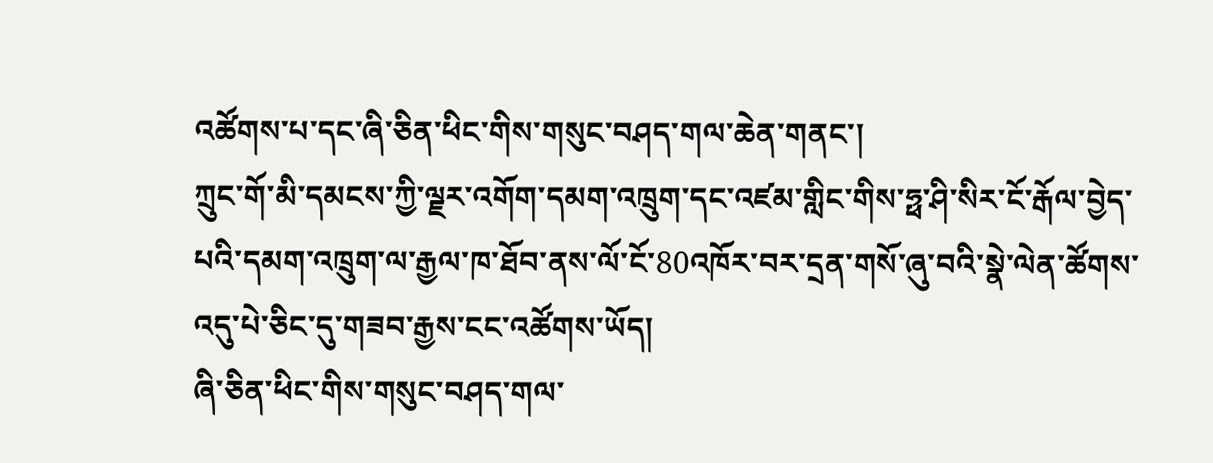འཚོགས་པ་དང་ཞི་ཅིན་ཕིང་གིས་གསུང་བཤད་གལ་ཆེན་གནང་།
ཀྲུང་གོ་མི་དམངས་ཀྱི་ལྗར་འགོག་དམག་འཁྲུག་དང་འཛམ་གླིང་གིས་ཧྥ་ཤི་སིར་ངོ་རྒོལ་བྱེད་པའི་དམག་འཁྲུག་ལ་རྒྱལ་ཁ་ཐོབ་ནས་ལོ་ངོ་80འཁོར་བར་དྲན་གསོ་ཞུ་བའི་སྣེ་ལེན་ཚོགས་འདུ་པེ་ཅིང་དུ་གཟབ་རྒྱས་ངང་འཚོགས་ཡོད།
ཞི་ཅིན་ཕིང་གིས་གསུང་བཤད་གལ་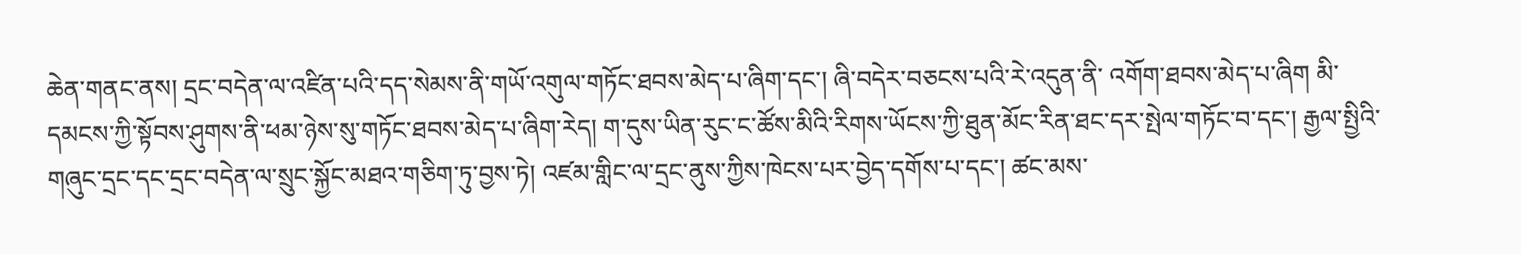ཆེན་གནང་ནས། དྲང་བདེན་ལ་འཛིན་པའི་དད་སེམས་ནི་གཡོ་འགུལ་གཏོང་ཐབས་མེད་པ་ཞིག་དང་། ཞི་བདེར་བཅངས་པའི་རེ་འདུན་ནི་ འགོག་ཐབས་མེད་པ་ཞིག མི་དམངས་ཀྱི་སྟོབས་ཤུགས་ནི་ཕམ་ཉེས་སུ་གཏོང་ཐབས་མེད་པ་ཞིག་རེད། ག་དུས་ཡིན་རུང་ང་ཚོས་མིའི་རིགས་ཡོངས་ཀྱི་ཐུན་མོང་རིན་ཐང་དར་སྤེལ་གཏོང་བ་དང་། རྒྱལ་སྤྱིའི་གཞུང་དྲང་དང་དྲང་བདེན་ལ་སྲུང་སྐྱོང་མཐའ་གཅིག་ཏུ་བྱས་ཏེ། འཛམ་གླིང་ལ་དྲང་ནུས་ཀྱིས་ཁེངས་པར་བྱེད་དགོས་པ་དང་། ཚང་མས་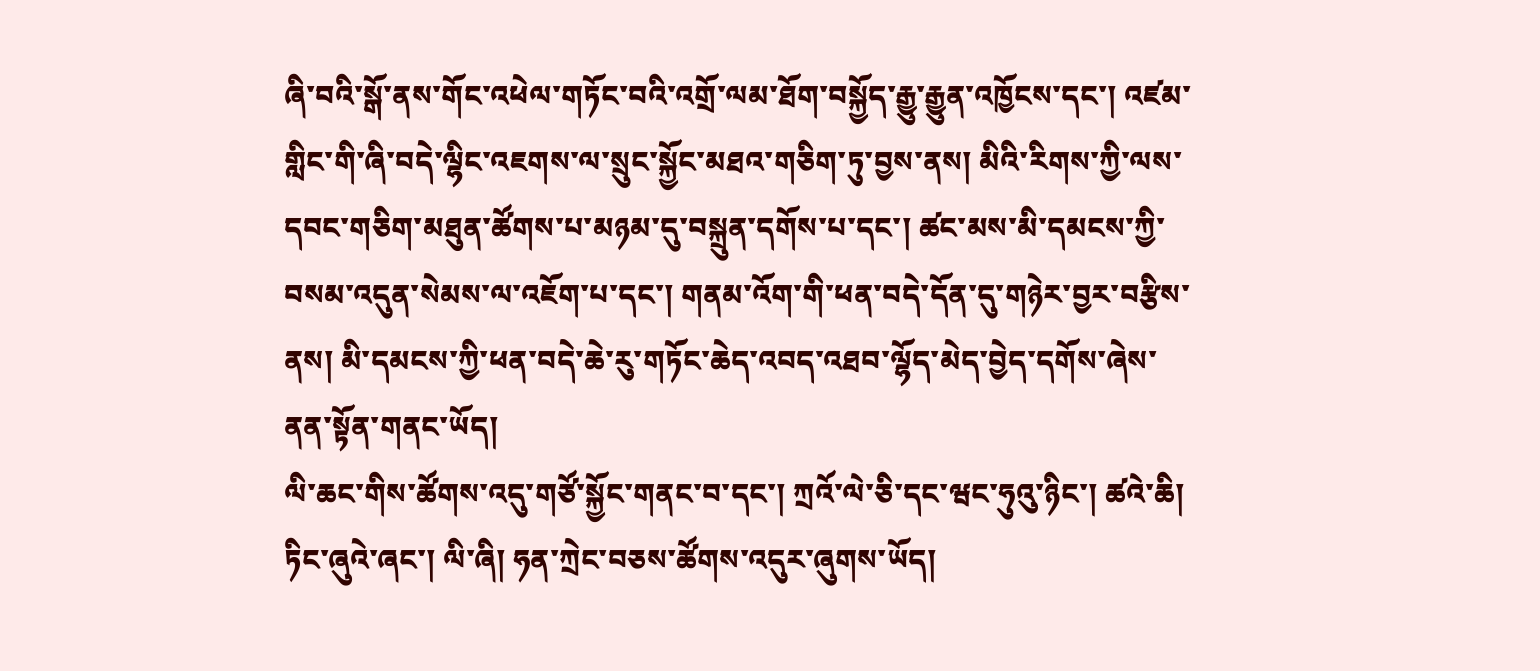ཞི་བའི་སྒོ་ནས་གོང་འཕེལ་གཏོང་བའི་འགྲོ་ལམ་ཐོག་བསྐྱོད་རྒྱུ་རྒྱུན་འཁྱོངས་དང་། འཛམ་གླིང་གི་ཞི་བདེ་ལྷིང་འཇགས་ལ་སྲུང་སྐྱོང་མཐའ་གཅིག་ཏུ་བྱས་ནས། མིའི་རིགས་ཀྱི་ལས་དབང་གཅིག་མཐུན་ཚོགས་པ་མཉམ་དུ་བསྐྲུན་དགོས་པ་དང་། ཚང་མས་མི་དམངས་ཀྱི་བསམ་འདུན་སེམས་ལ་འཇོག་པ་དང་། གནམ་འོག་གི་ཕན་བདེ་དོན་དུ་གཉེར་བྱར་བརྩིས་ནས། མི་དམངས་ཀྱི་ཕན་བདེ་ཆེ་རུ་གཏོང་ཆེད་འབད་འཐབ་ལྷོད་མེད་བྱེད་དགོས་ཞེས་ནན་སྟོན་གནང་ཡོད།
ལི་ཆང་གིས་ཚོགས་འདུ་གཙོ་སྐྱོང་གནང་བ་དང་། ཀྲའོ་ལེ་ཅི་དང་ཝང་ཧུའུ་ཉིང་། ཚའེ་ཆི། ཏིང་ཞུའེ་ཞང་། ལི་ཞི། ཧན་ཀྲེང་བཅས་ཚོགས་འདུར་ཞུགས་ཡོད།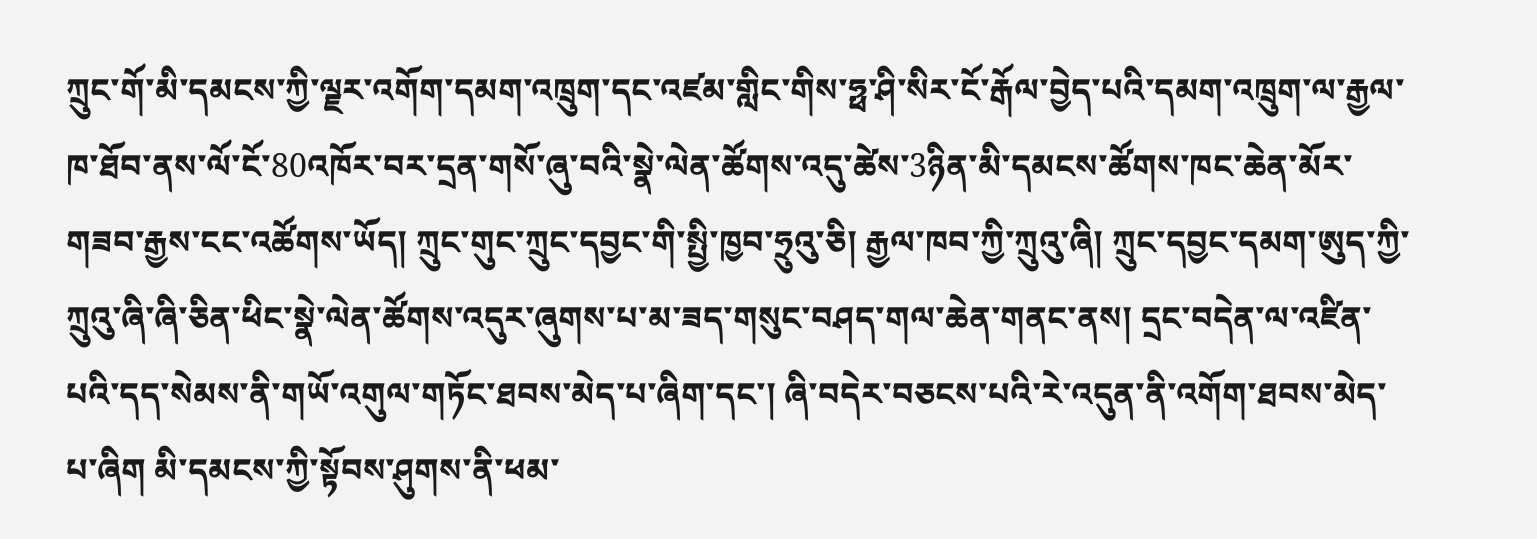ཀྲུང་གོ་མི་དམངས་ཀྱི་ལྗར་འགོག་དམག་འཁྲུག་དང་འཛམ་གླིང་གིས་ཧྥ་ཤི་སིར་ངོ་རྒོལ་བྱེད་པའི་དམག་འཁྲུག་ལ་རྒྱལ་ཁ་ཐོབ་ནས་ལོ་ངོ་80འཁོར་བར་དྲན་གསོ་ཞུ་བའི་སྣེ་ལེན་ཚོགས་འདུ་ཚེས་3ཉིན་མི་དམངས་ཚོགས་ཁང་ཆེན་མོར་གཟབ་རྒྱས་ངང་འཚོགས་ཡོད། ཀྲུང་གུང་ཀྲུང་དབྱང་གི་སྤྱི་ཁྱབ་ཧྲུའུ་ཅི། རྒྱལ་ཁབ་ཀྱི་ཀྲུའུ་ཞི། ཀྲུང་དབྱང་དམག་ཨུད་ཀྱི་ཀྲུའུ་ཞི་ཞི་ཅིན་ཕིང་སྣེ་ལེན་ཚོགས་འདུར་ཞུགས་པ་མ་ཟད་གསུང་བཤད་གལ་ཆེན་གནང་ནས། དྲང་བདེན་ལ་འཛིན་པའི་དད་སེམས་ནི་གཡོ་འགུལ་གཏོང་ཐབས་མེད་པ་ཞིག་དང་། ཞི་བདེར་བཅངས་པའི་རེ་འདུན་ནི་འགོག་ཐབས་མེད་པ་ཞིག མི་དམངས་ཀྱི་སྟོབས་ཤུགས་ནི་ཕམ་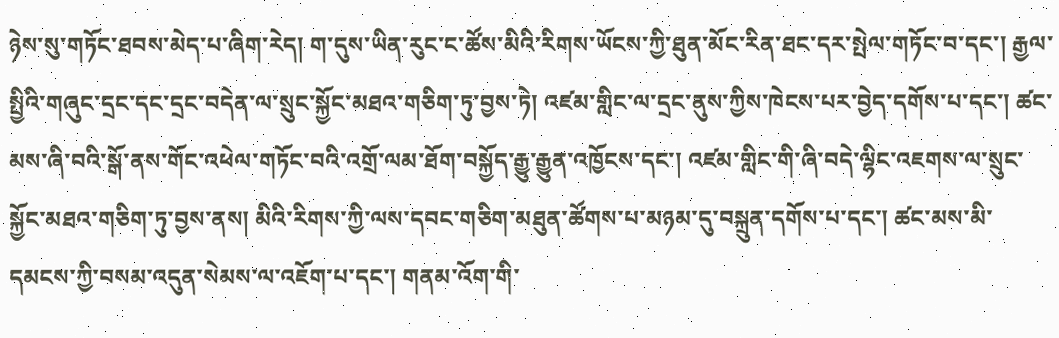ཉེས་སུ་གཏོང་ཐབས་མེད་པ་ཞིག་རེད། ག་དུས་ཡིན་རུང་ང་ཚོས་མིའི་རིགས་ཡོངས་ཀྱི་ཐུན་མོང་རིན་ཐང་དར་སྤེལ་གཏོང་བ་དང་། རྒྱལ་སྤྱིའི་གཞུང་དྲང་དང་དྲང་བདེན་ལ་སྲུང་སྐྱོང་མཐའ་གཅིག་ཏུ་བྱས་ཏེ། འཛམ་གླིང་ལ་དྲང་ནུས་ཀྱིས་ཁེངས་པར་བྱེད་དགོས་པ་དང་། ཚང་མས་ཞི་བའི་སྒོ་ནས་གོང་འཕེལ་གཏོང་བའི་འགྲོ་ལམ་ཐོག་བསྐྱོད་རྒྱུ་རྒྱུན་འཁྱོངས་དང་། འཛམ་གླིང་གི་ཞི་བདེ་ལྷིང་འཇགས་ལ་སྲུང་སྐྱོང་མཐའ་གཅིག་ཏུ་བྱས་ནས། མིའི་རིགས་ཀྱི་ལས་དབང་གཅིག་མཐུན་ཚོགས་པ་མཉམ་དུ་བསྐྲུན་དགོས་པ་དང་། ཚང་མས་མི་དམངས་ཀྱི་བསམ་འདུན་སེམས་ལ་འཇོག་པ་དང་། གནམ་འོག་གི་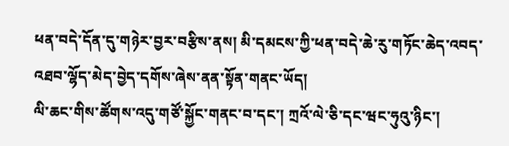ཕན་བདེ་དོན་དུ་གཉེར་བྱར་བརྩིས་ནས། མི་དམངས་ཀྱི་ཕན་བདེ་ཆེ་རུ་གཏོང་ཆེད་འབད་འཐབ་ལྷོད་མེད་བྱེད་དགོས་ཞེས་ནན་སྟོན་གནང་ཡོད།
ལི་ཆང་གིས་ཚོགས་འདུ་གཙོ་སྐྱོང་གནང་བ་དང་། ཀྲའོ་ལེ་ཅི་དང་ཝང་ཧུའུ་ཉིང་།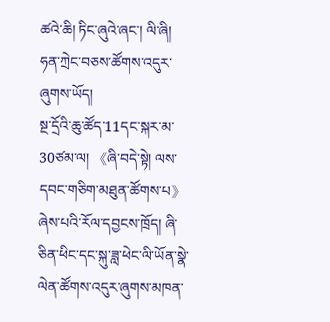ཚའེ་ཆི། ཏིང་ཞུའེ་ཞང་། ལི་ཞི། ཧན་ཀྲེང་བཅས་ཚོགས་འདུར་ཞུགས་ཡོད།
སྔ་དྲོའི་ཆུ་ཚོད་11དང་སྐར་མ་30ཙམ་ལ། 《ཞི་བདེ་སྟེ། ལས་དབང་གཅིག་མཐུན་ཚོགས་པ》ཞེས་པའི་རོལ་དབྱངས་ཁྲོད། ཞི་ཅིན་ཕིང་དང་སྐུ་ཟླ་ཕེང་ལི་ཡོན་སྣེ་ལེན་ཚོགས་འདུར་ཞུགས་མཁན་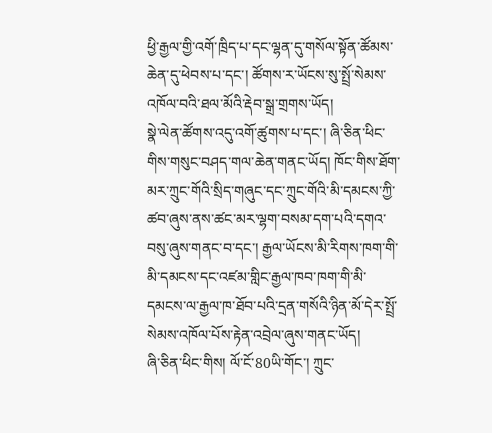ཕྱི་རྒྱལ་གྱི་འགོ་ཁྲིད་པ་དང་ལྷན་དུ་གསོལ་སྟོན་ཚོམས་ཆེན་དུ་ཕེབས་པ་དང་། ཚོགས་ར་ཡོངས་སུ་སྤྲོ་སེམས་འཁོལ་བའི་ཐལ་མོའི་རྡེབ་སྒྲ་གྲགས་ཡོད།
སྣེ་ལེན་ཚོགས་འདུ་འགོ་ཚུགས་པ་དང་། ཞི་ཅིན་ཕིང་གིས་གསུང་བཤད་གལ་ཆེན་གནང་ཡོད། ཁོང་གིས་ཐོག་མར་ཀྲུང་གོའི་སྲིད་གཞུང་དང་ཀྲུང་གོའི་མི་དམངས་ཀྱི་ཚབ་ཞུས་ནས་ཚང་མར་ལྷག་བསམ་དག་པའི་དགའ་བསུ་ཞུས་གནང་བ་དང་། རྒྱལ་ཡོངས་མི་རིགས་ཁག་གི་མི་དམངས་དང་འཛམ་གླིང་རྒྱལ་ཁབ་ཁག་གི་མི་དམངས་ལ་རྒྱལ་ཁ་ཐོབ་པའི་དྲན་གསོའི་ཉིན་མོ་དེར་སྤྲོ་སེམས་འཁོལ་པོས་རྟེན་འབྲེལ་ཞུས་གནང་ཡོད།
ཞི་ཅིན་ཕིང་གིས། ལོ་ངོ་80ཡི་གོང་། ཀྲུང་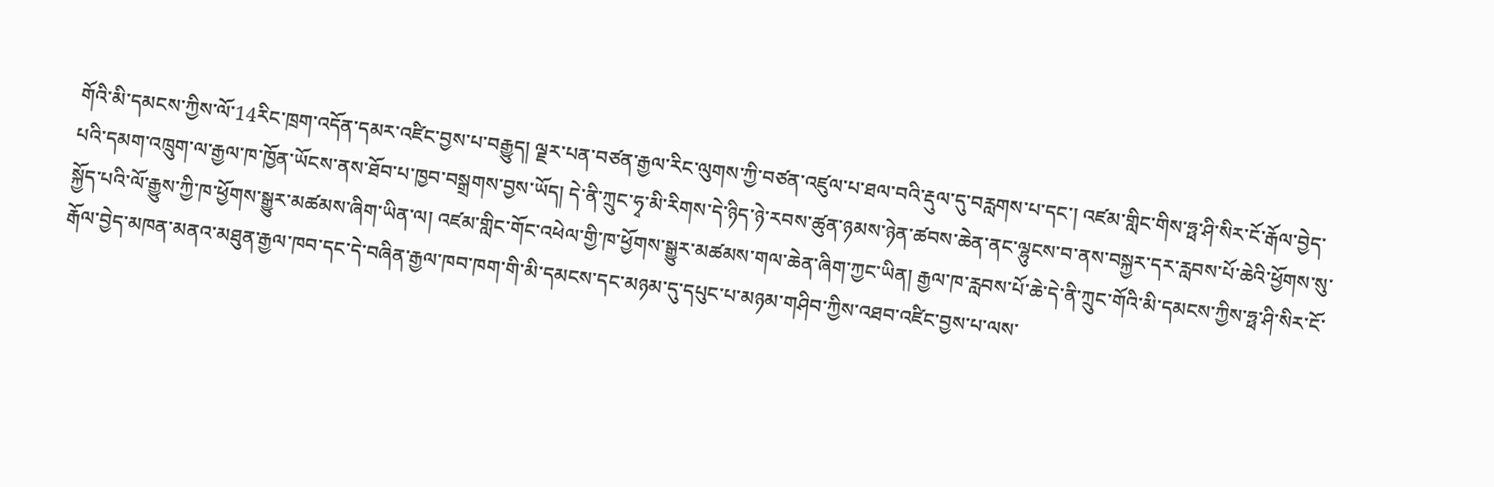གོའི་མི་དམངས་ཀྱིས་ལོ་14རིང་ཁྲག་འདོན་དམར་འཛིང་བྱས་པ་བརྒྱུད། ལྗར་པན་བཙན་རྒྱལ་རིང་ལུགས་ཀྱི་བཙན་འཛུལ་པ་ཐལ་བའི་རྡུལ་དུ་བརླགས་པ་དང་། འཛམ་གླིང་གིས་ཧྥ་ཤི་སིར་ངོ་རྒོལ་བྱེད་པའི་དམག་འཁྲུག་ལ་རྒྱལ་ཁ་ཁྱོན་ཡོངས་ནས་ཐོབ་པ་ཁྱབ་བསྒྲགས་བྱས་ཡོད། དེ་ནི་ཀྲུང་ཧྭ་མི་རིགས་དེ་ཉིད་ཉེ་རབས་ཚུན་ཉམས་ཉེན་ཚབས་ཆེན་ནང་ལྷུངས་བ་ནས་བསྐྱར་དར་རླབས་པོ་ཆེའི་ཕྱོགས་སུ་སྐྱོད་པའི་ལོ་རྒྱུས་ཀྱི་ཁ་ཕྱོགས་སྒྱུར་མཚམས་ཞིག་ཡིན་ལ། འཛམ་གླིང་གོང་འཕེལ་གྱི་ཁ་ཕྱོགས་སྒྱུར་མཚམས་གལ་ཆེན་ཞིག་ཀྱང་ཡིན། རྒྱལ་ཁ་རླབས་པོ་ཆེ་དེ་ནི་ཀྲུང་གོའི་མི་དམངས་ཀྱིས་ཧྥ་ཤི་སིར་ངོ་རྒོལ་བྱེད་མཁན་མནའ་མཐུན་རྒྱལ་ཁབ་དང་དེ་བཞིན་རྒྱལ་ཁབ་ཁག་གི་མི་དམངས་དང་མཉམ་དུ་དཔུང་པ་མཉམ་གཤིབ་ཀྱིས་འཐབ་འཛིང་བྱས་པ་ལས་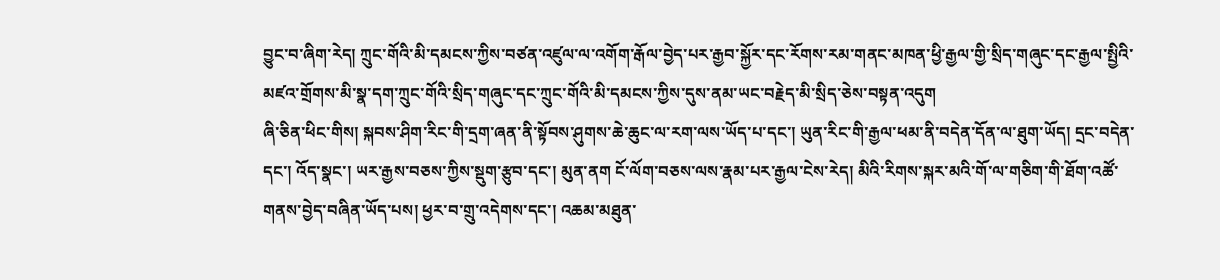བྱུང་བ་ཞིག་རེད། ཀྲུང་གོའི་མི་དམངས་ཀྱིས་བཙན་འཛུལ་ལ་འགོག་རྒོལ་བྱེད་པར་རྒྱབ་སྐྱོར་དང་རོགས་རམ་གནང་མཁན་ཕྱི་རྒྱལ་གྱི་སྲིད་གཞུང་དང་རྒྱལ་སྤྱིའི་མཛའ་གྲོགས་མི་སྣ་དག་ཀྲུང་གོའི་སྲིད་གཞུང་དང་ཀྲུང་གོའི་མི་དམངས་ཀྱིས་དུས་ནམ་ཡང་བརྗེད་མི་སྲིད་ཅེས་བསྟན་འདུག
ཞི་ཅིན་ཕིང་གིས། སྐབས་ཤིག་རིང་གི་དྲག་ཞན་ནི་སྟོབས་ཤུགས་ཆེ་ཆུང་ལ་རག་ལས་ཡོད་པ་དང་། ཡུན་རིང་གི་རྒྱལ་ཕམ་ནི་བདེན་དོན་ལ་ཐུག་ཡོད། དྲང་བདེན་དང་། འོད་སྣང་། ཡར་རྒྱས་བཅས་ཀྱིས་སྡུག་རྩུབ་དང་། མུན་ནག ངོ་ལོག་བཅས་ལས་རྣམ་པར་རྒྱལ་ངེས་རེད། མིའི་རིགས་སྐར་མའི་གོ་ལ་གཅིག་གི་ཐོག་འཚོ་གནས་བྱེད་བཞིན་ཡོད་པས། ཕྱར་བ་གྲུ་འདེགས་དང་། འཆམ་མཐུན་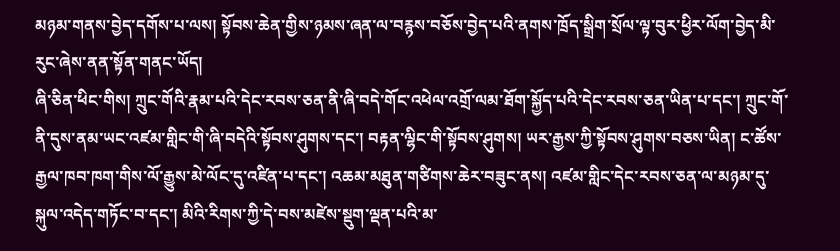མཉམ་གནས་བྱེད་དགོས་པ་ལས། སྟོབས་ཆེན་གྱིས་ཉམས་ཞན་ལ་བརྙས་བཅོས་བྱེད་པའི་ནགས་ཁྲོད་སྒྲིག་སྲོལ་ལྟ་བུར་ཕྱིར་ལོག་བྱེད་མི་རུང་ཞེས་ནན་སྟོན་གནང་ཡོད།
ཞི་ཅིན་ཕིང་གིས། ཀྲུང་གོའི་རྣམ་པའི་དེང་རབས་ཅན་ནི་ཞི་བདེ་གོང་འཕེལ་འགྲོ་ལམ་ཐོག་སྐྱོད་པའི་དེང་རབས་ཅན་ཡིན་པ་དང་། ཀྲུང་གོ་ནི་དུས་ནམ་ཡང་འཛམ་གླིང་གི་ཞི་བདེའི་སྟོབས་ཤུགས་དང་། བརྟན་ལྷིང་གི་སྟོབས་ཤུགས། ཡར་རྒྱས་ཀྱི་སྟོབས་ཤུགས་བཅས་ཡིན། ང་ཚོས་རྒྱལ་ཁབ་ཁག་གིས་ལོ་རྒྱུས་མེ་ལོང་དུ་འཛིན་པ་དང་། འཆམ་མཐུན་གཙིགས་ཆེར་བཟུང་ནས། འཛམ་གླིང་དེང་རབས་ཅན་ལ་མཉམ་དུ་སྐུལ་འདེད་གཏོང་བ་དང་། མིའི་རིགས་ཀྱི་དེ་བས་མཛེས་སྡུག་ལྡན་པའི་མ་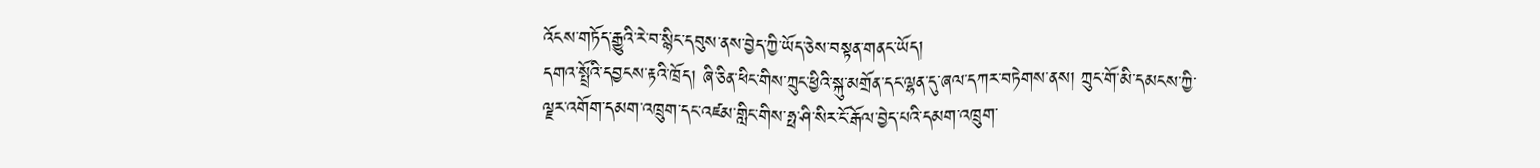འོངས་གཏོད་རྒྱུའི་རེ་བ་སྙིང་དབུས་ནས་བྱེད་ཀྱི་ཡོད་ཅེས་བསྟན་གནང་ཡོད།
དགའ་སྤྲོའི་དབྱངས་རྟའི་ཁྲོད། ཞི་ཅིན་ཕིང་གིས་ཀྲུང་ཕྱིའི་སྐུ་མགྲོན་དང་ལྷན་དུ་ཞལ་དཀར་བཏེགས་ནས། ཀྲུང་གོ་མི་དམངས་ཀྱི་ལྗར་འགོག་དམག་འཁྲུག་དང་འཛམ་གླིང་གིས་ཧྥ་ཤི་སིར་ངོ་རྒོལ་བྱེད་པའི་དམག་འཁྲུག་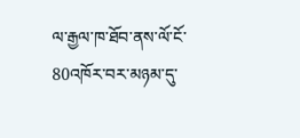ལ་རྒྱལ་ཁ་ཐོབ་ནས་ལོ་ངོ་80འཁོར་བར་མཉམ་དུ་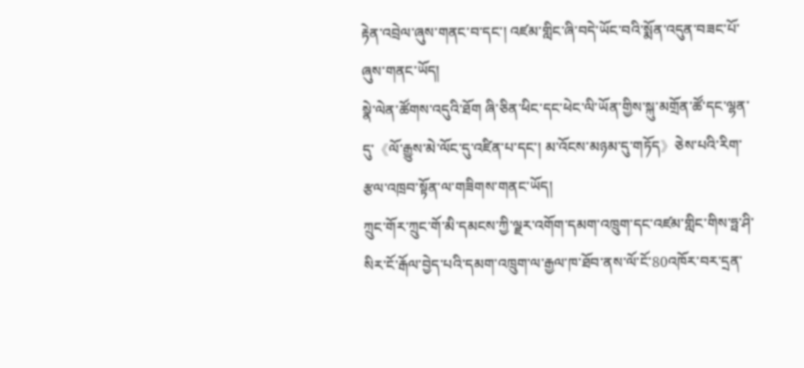རྟེན་འབྲེལ་ཞུས་གནང་བ་དང་། འཛམ་གླིང་ཞི་བདེ་ཡོང་བའི་སྨོན་འདུན་བཟང་པོ་ཞུས་གནང་ཡོད།
སྣེ་ལེན་ཚོགས་འདུའི་ཐོག ཞི་ཅིན་ཕིང་དང་ཕེང་ལི་ཡོན་གྱིས་སྐུ་མགྲོན་ཚོ་དང་ལྷན་དུ་《ལོ་རྒྱུས་མེ་ལོང་དུ་འཛིན་པ་དང་། མ་འོངས་མཉམ་དུ་གཏོད》ཅེས་པའི་རིག་རྩལ་འཁྲབ་སྟོན་ལ་གཟིགས་གནང་ཡོད།
ཀྲུང་གོར་ཀྲུང་གོ་མི་དམངས་ཀྱི་ལྗར་འགོག་དམག་འཁྲུག་དང་འཛམ་གླིང་གིས་ཧྥ་ཤི་སིར་ངོ་རྒོལ་བྱེད་པའི་དམག་འཁྲུག་ལ་རྒྱལ་ཁ་ཐོབ་ནས་ལོ་ངོ་80འཁོར་བར་དྲན་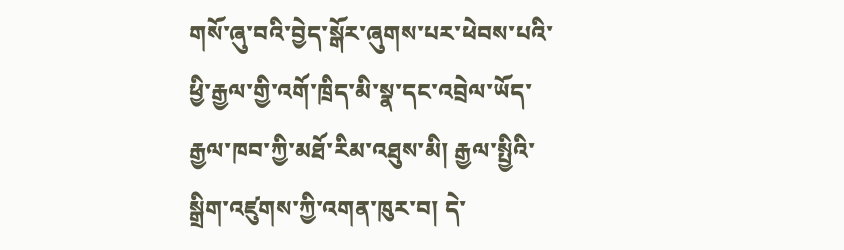གསོ་ཞུ་བའི་བྱེད་སྒོར་ཞུགས་པར་ཕེབས་པའི་ཕྱི་རྒྱལ་གྱི་འགོ་ཁྲིད་མི་སྣ་དང་འབྲེལ་ཡོད་རྒྱལ་ཁབ་ཀྱི་མཐོ་རིམ་འཐུས་མི། རྒྱལ་སྤྱིའི་སྒྲིག་འཛུགས་ཀྱི་འགན་ཁུར་བ། དེ་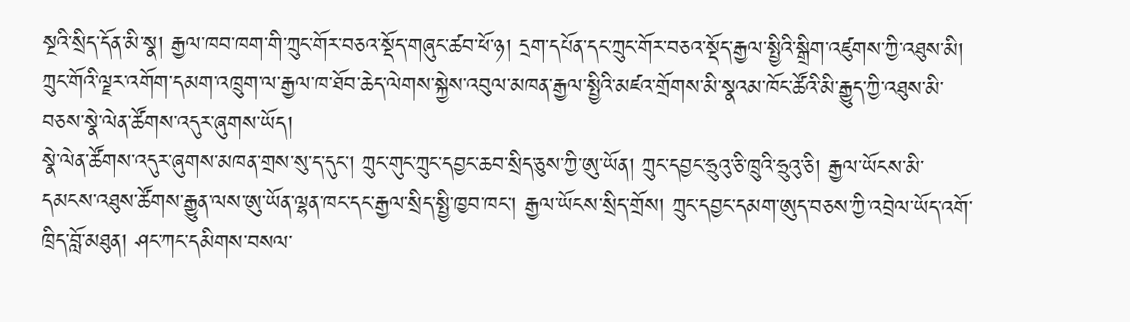སྔའི་སྲིད་དོན་མི་སྣ། རྒྱལ་ཁབ་ཁག་གི་ཀྲུང་གོར་བཅའ་སྡོད་གཞུང་ཚབ་ཕོ་ཉ། དྲག་དཔོན་དང་ཀྲུང་གོར་བཅའ་སྡོད་རྒྱལ་སྤྱིའི་སྒྲིག་འཛུགས་ཀྱི་འཐུས་མི། ཀྲུང་གོའི་ལྗར་འགོག་དམག་འཁྲུག་ལ་རྒྱལ་ཁ་ཐོབ་ཆེད་ལེགས་སྐྱེས་འབུལ་མཁན་རྒྱལ་སྤྱིའི་མཛའ་གྲོགས་མི་སྣའམ་ཁོང་ཚོའི་མི་རྒྱུད་ཀྱི་འཐུས་མི་བཅས་སྣེ་ལེན་ཚོགས་འདུར་ཞུགས་ཡོད།
སྣེ་ལེན་ཚོགས་འདུར་ཞུགས་མཁན་གྲས་སུ་ད་དུང་། ཀྲུང་གུང་ཀྲུང་དབྱང་ཆབ་སྲིད་ཅུས་ཀྱི་ཨུ་ཡོན། ཀྲུང་དབྱང་ཧྲུའུ་ཅི་ཁྲུའི་ཧྲུའུ་ཅི། རྒྱལ་ཡོངས་མི་དམངས་འཐུས་ཚོགས་རྒྱུན་ལས་ཨུ་ཡོན་ལྷན་ཁང་དང་རྒྱལ་སྲིད་སྤྱི་ཁྱབ་ཁང་། རྒྱལ་ཡོངས་སྲིད་གྲོས། ཀྲུང་དབྱང་དམག་ཨུད་བཅས་ཀྱི་འབྲེལ་ཡོད་འགོ་ཁྲིད་བློ་མཐུན། ཤང་ཀང་དམིགས་བསལ་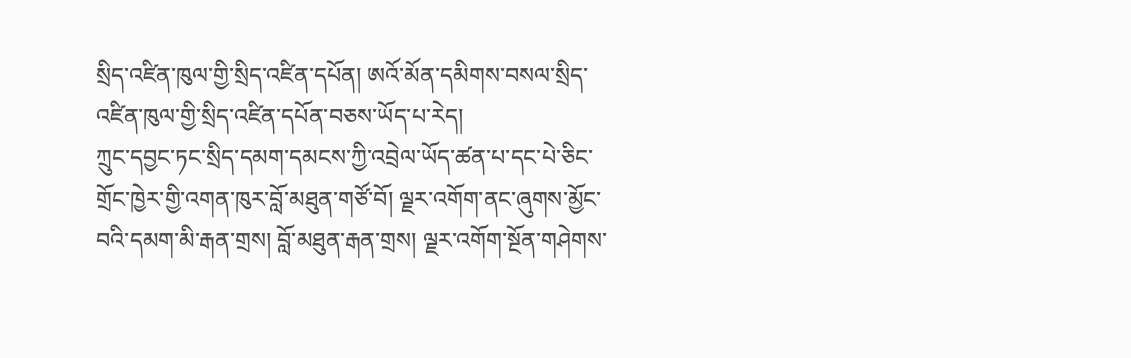སྲིད་འཛིན་ཁུལ་གྱི་སྲིད་འཛིན་དཔོན། ཨའོ་མོན་དམིགས་བསལ་སྲིད་འཛིན་ཁུལ་གྱི་སྲིད་འཛིན་དཔོན་བཅས་ཡོད་པ་རེད།
ཀྲུང་དབྱང་ཏང་སྲིད་དམག་དམངས་ཀྱི་འབྲེལ་ཡོད་ཚན་པ་དང་པེ་ཅིང་གྲོང་ཁྱེར་གྱི་འགན་ཁུར་བློ་མཐུན་གཙོ་བོ། ལྗར་འགོག་ནང་ཞུགས་མྱོང་བའི་དམག་མི་རྒན་གྲས། བློ་མཐུན་རྒན་གྲས། ལྗར་འགོག་སྔོན་གཤེགས་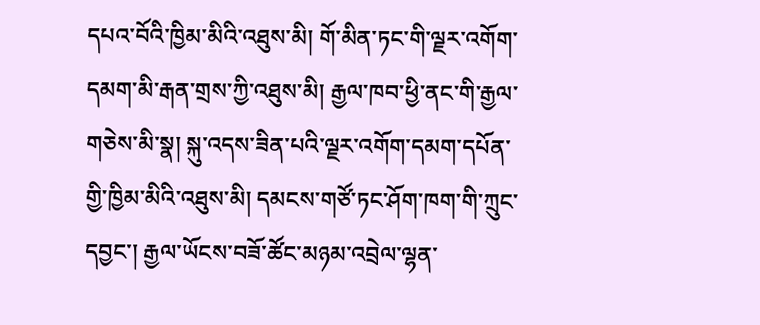དཔའ་བོའི་ཁྱིམ་མིའི་འཐུས་མི། གོ་མིན་ཏང་གི་ལྗར་འགོག་དམག་མི་རྒན་གྲས་ཀྱི་འཐུས་མི། རྒྱལ་ཁབ་ཕྱི་ནང་གི་རྒྱལ་གཅེས་མི་སྣ། སྐུ་འདས་ཟིན་པའི་ལྗར་འགོག་དམག་དཔོན་གྱི་ཁྱིམ་མིའི་འཐུས་མི། དམངས་གཙོ་ཏང་ཤོག་ཁག་གི་ཀྲུང་དབྱང་། རྒྱལ་ཡོངས་བཟོ་ཚོང་མཉམ་འབྲེལ་ལྷན་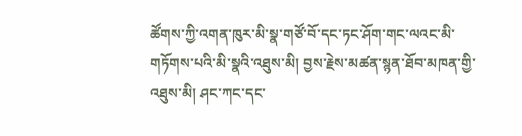ཚོགས་ཀྱི་འགན་ཁུར་མི་སྣ་གཙོ་བོ་དང་ཏང་ཤོག་གང་ལའང་མི་གཏོགས་པའི་མི་སྣའི་འཐུས་མི། བྱས་རྗེས་མཚན་སྙན་ཐོབ་མཁན་གྱི་འཐུས་མི། ཤང་ཀང་དང་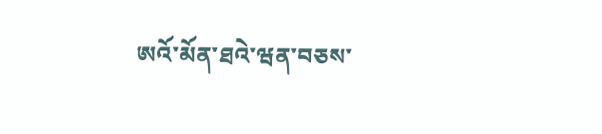ཨའོ་མོན་ཐའེ་ཝན་བཅས་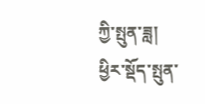ཀྱི་སྤུན་ཟླ། ཕྱིར་སྡོད་སྤུན་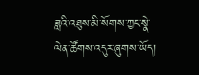ཟླའི་འཐུས་མི་སོགས་ཀྱང་སྣེ་ལེན་ཚོགས་འདུར་ཞུགས་ཡོད།